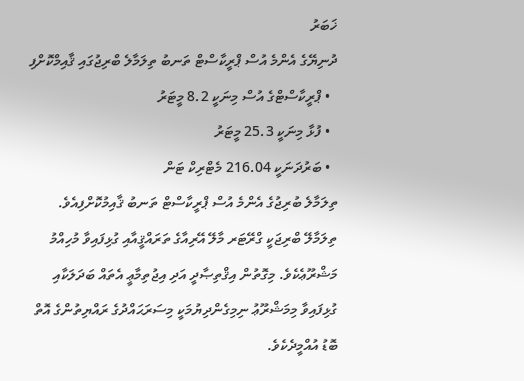ޚަބަރު
ދުނިޔޭގެ އެންމެ އުސް ޕްރީކާސްޓް ތަނބު ތިލަމާލެ ބްރިޖުގައި ޤާއިމްކޮށްފި
  • ޕްރީކާސްޓްގެ އުސް މިނަކީ 8.2 މީޓަރު
  • ފުޅާ މިނަކީ 25.3 މީޓަރު
  • ބަރުދަނަކީ 216.04 މެޓްރިކް ޓަން
ތިލަމާލެ ބުރިޖުގެ އެންމެ އުސް ޕްރީކާސްޓް ތަނބު ޤާއިމުކޮށްފިއެވެ. ތިލަމާލޭ ބްރިޖަކީ ގްރޭޓަރ މާލޭ އޭރިއާގެ ތަރައްޤީއާއި ގުޅިފައިވާ މުހިއްމު މަޝްރޫޢެކެވެ. މިގޮތުން އިޤްތިޞާދީ އަދި އިޖުތިމާޢީ އެތައް ބަދަލަކާއި ގުޅިފައިވާ މިމަޝްރޫޢު ނިމިގެންދިޔުމަކީ މިސަރަޙައްދުގެ ރައްޔިތުންގެ އޮތް ބޮޑު އުއްމީދެކެވެ.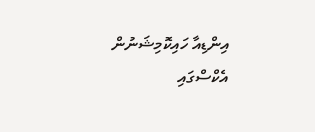އިންޑިއާ ހައިކޮމިޝަނުން އެކްސްގައި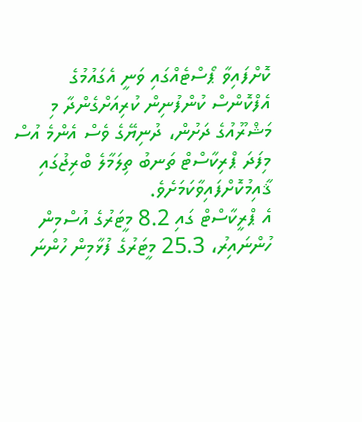ކޮށްފައިވާ ޕޯސްޓެއްގައި ވަނީ އެގައުމުގެ އެފްކޮންސް ކުންފުނިން ކުރިއަށްގެންދާ މި މަޝްރޫއުގެ ދަށުން، ދުނިޔޭގެ ވެސް އެންމެ އުސް މިފަދަ ޕްރިކާސްޓް ތަނބު ތިލަމާލެ ބްރިޖުގައި ޤާއިމުކޮށްފައިވާކަމަށެވެ.
އެ ޕްރީކާސްޓް ގައި 8.2 މީޓަރުގެ އުސްމިން ހުންނައިރު، 25.3 މީޓަރުގެ ފުޅާމިން ހުންނަ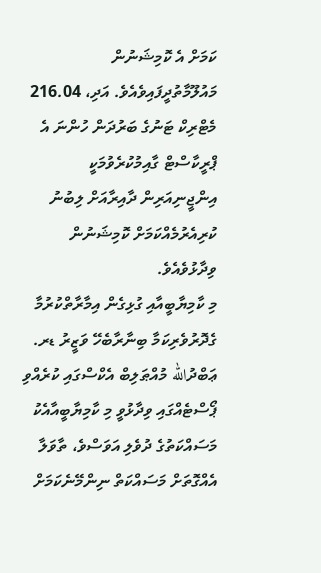ކަމަށް އެ ކޮމިޝަނުން މައުލޫމާތުދީފައިވެއެވެ. އަދި، 216.04 މެޓްރިކް ޓަނުގެ ބަރުދަން ހުންނަ އެ ޕްރީކާސްޓް ގާއިމުކުރެވުމަކީ އިންޖީނިއަރިން ދާއިރާއަށް ލިބުނު ކުރިއެރުމެއްކަމަށް ކޮމިޝަނުން ވިދާޅުވެއެވެ.
މި ކާމިޔާބީއާއި ގުޅިގެން އިމާރާތްކުރުމާ ގެދޮރުވެރިކަމާ ބިނާރާބެހޭ ވަޒީރު ޑރ. ޢަބްދުالله މުއްޠަލިބް އެކްސްގައި ކުރެއްވި ޕޯސްޓެއްގައި ވިދާޅުވީ މި ކާމިޔާބީއާއެކު މަސައްކަތުގެ ދުވެލި އަވަސްވެ، ތާވަލާ އެއްގޮތަށް މަސައްކަތް ނިންމޭނެކަމަށް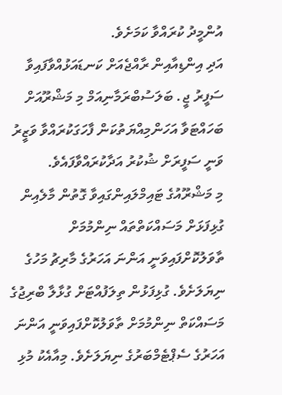އުންމީދު ކުރައްވާ ކަމަށެވެ.
އަދި އިންޑިއާއިން ރާއްޖެއަށް ކަނޑައަޅުއްވާފައިވާ ސަފީރު ޖީ. ބަލަސުބްރަމާނިއަމް މި މަޝްރޫއަށް ބަހައްޓަވާ އަހަންމިއްޔަތުކަން ފާހަގަކުރައްވާ ވަޒީރު ވަނީ ސަފީރަށް ޝުކުރު އަދާކުރައްވާފައެވެ.
މި މަޝްރޫއުގެ ޓައިމްލައިންގައިވާ ގޮތުން މާލެއިން ގުޅިފަޅަށް މަސައްކަތްތައް ނިންމުމަށް ތާވަލުކޮށްފައިވަނީ އަންނަ އަހަރުގެ މާރިޗު މަހުގެ ނިޔަލަށެވެ. ގުޅިފަޅުން ތިލަފުއްޓަށް ގުޅާލާ ބްރިޖުގެ މަސައްކަތް ނިންމުމަށް ތާވަލުކޮށްފައިވަނީ އަންނަ އަހަރުގެ ސެޕްޓެމްބަރުގެ ނިޔަލަށެވެ. މިއާއެކު މުޅި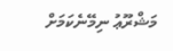މަޝްރޫޢު ނިމޭނެކަމަށް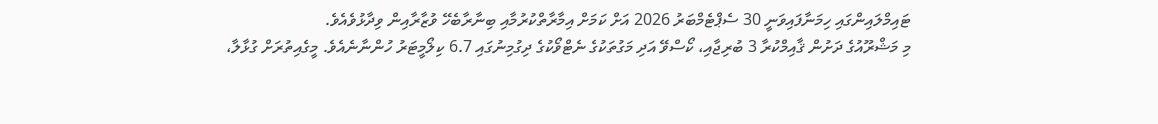ޓައިމްލައިންގައި ހިމަނާފައިވަނީ 30 ސެޕްޓެމްބަރު 2026 އަށް ކަމަށް އިމާރާތްކުރުމާއި ބިނާރާބެހޭ ވުޒާރާއިން ވިދާޅުވެއެވެ.
މި މަޝްރޫއުގެ ދަށުން ޤާއިމްކުރާ 3 ބުރިޖާއި، ކޯސްވޭ އަދި މަގުތަކުގެ ނެޓްވޯކުގެ ދިގުމިނުގައި 6.7 ކިލޯމީޓަރު ހުންނާނެއެވެ. މީގެއިތުރަށް ގުޅާލާ،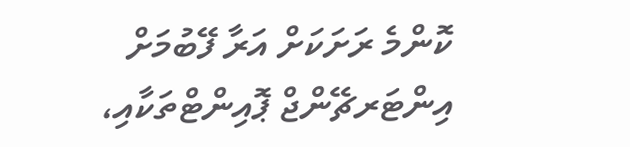ކޮންމެ ރަށަކަށް އަރާ ފޭބުމަށް އިންޓަރޗޭންޖް ޕޮއިންޓްތަކާއި،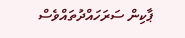ޕާކިން ސަރަހައްދުތައްވެސް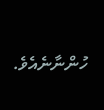ހުންނާނެއެވެ.